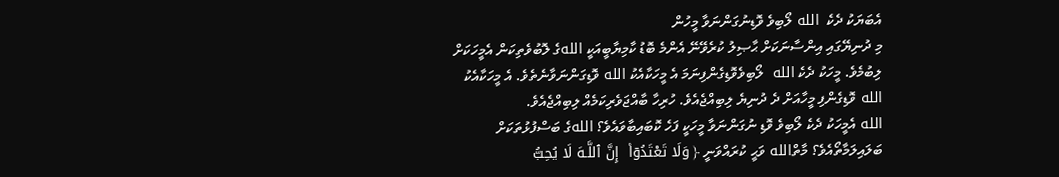އެބަޔަކު ދެކެ  الله ލޯބިވެ ވޮޑިނުގަންނަވާ މީހުން
މި ދުނިޔޭގައި އިންސާނަކަށް ޙާޞިލު ކުރެވޭނޭ އެންމެ ބޮޑު ކާމިޔާބީއަކީ اللهގެ ލޮބުވެތިކަން އެމީހަކަށް ލިބުމެވެ. މީހަކު ދެކެ الله  ލޯބިވެވޮޑިގެންފިނަމަ އެ މީހަކާއެކު الله ވޮޑިގަންނަވާނެތެވެ. އެ މީހަކާއެކު الله ވޮޑިގެންފި މީހާއަށް ދެ ދުނިޔެ ލިބިއްޖެއެވެ. ހުރިހާ ބާއްޖަވެރިކަމެއް ލިބިއްޖެއެވެ.
الله އެމީހަކު ދެކެ ލޯބިވެ ވޮޑި ނުގަންނަވާ މީހަކީ ފަހެ ކޮބައިބާވައެވެ؟ اللهގެ ބަސްފުޅުތަކަށް ބަލައިލަމާތޯއެވެ؟ މާތްالله ވަޙީ ކުރައްވަނީ ﴿ وَلَا تَعْتَدُوٓا۟  إِنَّ ٱللَّـهَ لَا يُحِبُّ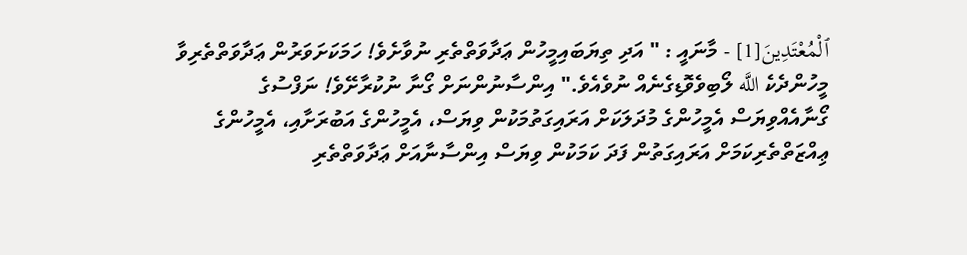ٱلْمُعْتَدِينَ[1] - މާނައީ : " އަދި ތިޔަބައިމީހުން ޢަދާވަތްތެރި ނުވާށެވެ! ހަމަކަށަވަރުން ޢަދާވަތްތެރިވާ  މީހުންދެކެ اللَّه ލޯބިވެވޮޑިގެނެއް ނުވެއެވެ." އިންސާނުންނަށް ގޯނާ ނުކުރާށޭވެ! ނަފްސުގެ ގޯނާއެއްވިޔަސް އެމީހުންގެ މުދަލަކަށް އަރައިގަތުމަކުން ވިޔަސް، އެމީހުންގެ އަބުރަށާއި، އެމީހުންގެ ޢިއްޒަތްތެރިކަމަށް އަރައިގަތުން ފަދަ ކަމަކުން ވިޔަސް އިންސާނާއަށް ޢަދާވަތްތެރި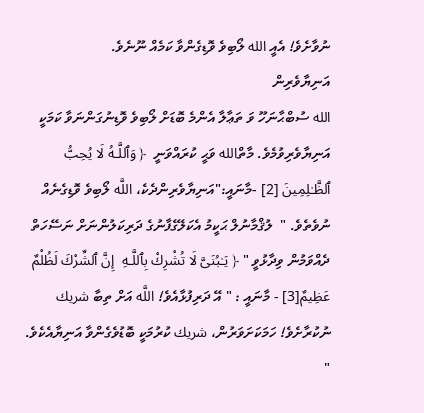ނުވާށެވެ! އެއީ الله ލޯބިވެ ވޮޑިގެންވާ ކަމެއް ނޫނެވެ.
އަނިޔާވެރިން
الله ސުބްޙާނަހޫ ވަ ތަޢާލާ އެންމެ ބޮޑަށް ލޯބިވެ ވޮޑިނުގަންނަވާ ކަމަކީ އަނިޔާވެރިވުމެވެ. މާތްالله ވަޙީ ކުރައްވަނީ  ﴿ وَٱللَّـهُ لَا يُحِبُّ ٱلظَّـٰلِمِينَ [2] -މާނައީ:"އަނިޔާވެރިންދެކެ، اللَّه ލޯބިވެ ވޮޑިގެނެއް ނުވެތެވެ. "  ލުޤްމާނުލް ޙަކީމު އެކަލޭގެފާނުގެ ދަރިކަލުންނަށް ނަސޭހަތް ދެއްވަމުން ވިދާޅުވީ " ﴿ يَـٰبُنَىَّ لَا تُشْرِكْ بِٱللَّـهِ  إِنَّ ٱلشِّرْكَ لَظُلْمٌ عَظِيمٌ[3] - މާނައީ : " އޭ ދަރިފުޅާއެވެ! اللَّه އަށް ތިބާ شريك ނުކުރާށެވެ! ހަމަކަށަވަރުން، شريك ކުރުމަކީ ބޮޑުވެގެންވާ އަނިޔާއެކެވެ. "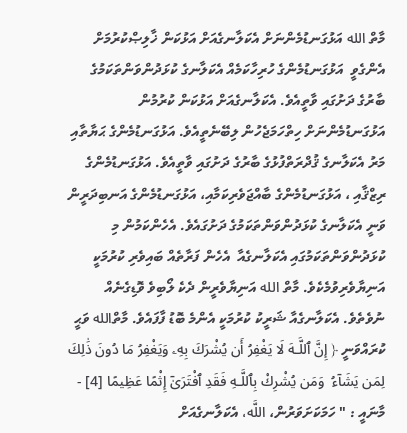މާތް الله އަޅުގަނޑުމެންނަށް އެކަލާނގެއަށް އަޅުކަން ޚާލިޞްކުރުމަށް އެންގެވީ  އަޅުގަނޑުމެންގެ ހުރިހާކަމެއް އެކަލާނގެ ކުޅަދުންވަންތަކަމުގެ ބާރުގެ ދަށުގައި ވާތީއެވެ. އެކަލާނގެއަށް އަޅުކަން ކުރުމުން އަޅުގަނޑުމެންނަށް ހިތްހަމަޖެހުން ލިބޭނެތީއެވެ. އަޅުގަނޑުމެންގެ ޙަޔާތާއި މަރު އެކަލާނގެ ޤުދްރަތްފުޅުގެ ބާރުގެ ދަށުގައި ވާތީއެވެ. އަޅުގަނޑުމެންގެ ރިޒްޤާއި ، އަޅުގަނޑުމެންގެ ބާއްޖަވެރިކަމާއި، އަޅުގަނޑުމެންގެ އަނބިދަރީން ވަނީ އެކަލާނގެ ކުޅަދުންވަންތަކަމުގެ ދަށުގައެވެ. އެހެންކަމުން މި ކުޅަދުންވަންތަކަމުގައި އެކަލާނގެއާ  އެހެން ފަރާތެއް ބައިވެރި ކުރުމަކީ އަނިޔާވެރިވުމެކެވެ. މާތް الله އަނިޔާވެރީން ދެކެ ލޯބިވެ ވޮޑިގެނެއް ނުވެތެވެ. އެކަލާނގެއާ ޝަރީކު ކުރުމަކީ އެންމެ ބޮޑު ފާފައެވެ. މާތްالله ވަޙީ ކުރައްވަނީ ﴿ إِنَّ ٱللَّـهَ لَا يَغْفِرُ أَن يُشْرَكَ بِهِۦ وَيَغْفِرُ مَا دُونَ ذَٰلِكَ لِمَن يَشَآءُ  وَمَن يُشْرِكْ بِٱللَّـهِ فَقَدِ ٱفْتَرَىٰٓ إِثْمًا عَظِيمًا [4] - މާނައީ : " ހަމަކަށަވަރުން، اللَّه، އެކަލާނގެއަށް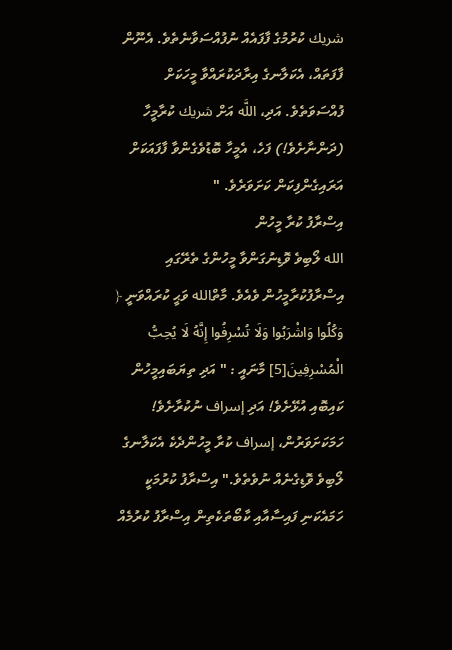شريك ކުރުމުގެ ފާފައެއް ނުފުއްސަވާނެތެވެ. އެނޫން ފާފަތައް، އެކަލާނގެ އިރާދަކުރައްވާ މީހަކަށް ފުއްސަވަތެވެ. އަދި، اللَّه އަށް شريك ކުރާމީހާ (ދަންނާށެވެ!) ފަހެ، އެމީހާ ބޮޑުވެގެންވާ ފާފައަކަށް އަރައިގެންފިކަން ކަށަވަރެވެ. "
އިސްރާފު ކުރާ މީހުން
الله ލޯބިވެ ވޮޑިނުގަންވާ މީހުންގެ ތެރޭގައި އިސްރާފުކުރާމީހުން ވެއެވެ. މާތްالله ވަޙީ ކުރައްވަނީ ﴿ وَكُلُوا وَاشْرَبُوا وَلَا تُسْرِفُوا إِنَّهُ لَا يُحِبُّ الْمُسْرِفِينَ[5] މާނައީ : " އަދި ތިޔަބައިމީހުން ކައިބޮއި އުޅޭށެވެ! އަދި إسراف ނުކުރާށެވެ! ހަމަކަށަވަރުން، إسراف ކުރާ މީހުންދެކެ އެކަލާނގެ ލޯބިވެ ވޮޑިގެނެއް ނުވެތެވެ." އިސްރާފު ކުރުމަކީ ހަމައެކަނި ފައިސާއާއި ކާބޯތަކެތިން އިސްރާފު ކުރުމެއް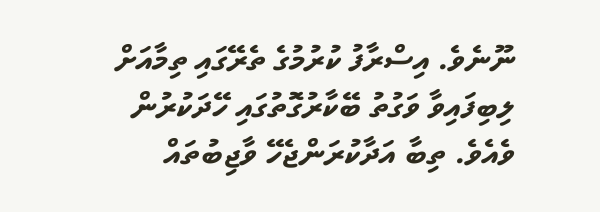ނޫނެވެ. އިސްރާފު ކުރުމުގެ ތެރޭގައި ތިމާއަށް ލިބިފައިވާ ވަގުތު ބޭކާރުގޮތުގައި ހޭދަކުރުން ވެއެވެ. ތިބާ އަދާކުރަންޖެހޭ ވާޖިބުތައް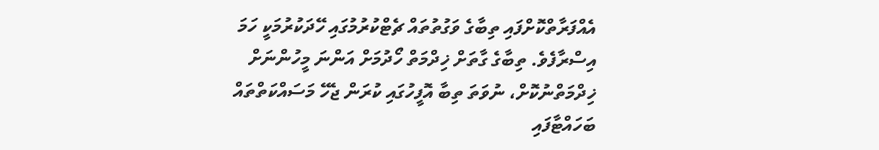އެއްފަރާތްކޮށްފައި ތިބާގެ ވަގުތުތައް ޗެޓްކުރުމުގައި ހޭދަކުރުމަކީ ހަމަ އިސްރާފެވެ. ތިބާގެ ގާތަށް ޚިދްމަތް ހޯދުމަށް އަންނަ މީހުންނަށް ޚިދްމަތްނުކޮށް، ނުވަތަ ތިބާ އޮފީހުގައި ކުރަން ޖެހޭ މަސައްކަތްތައް ބަހައްޓާފައި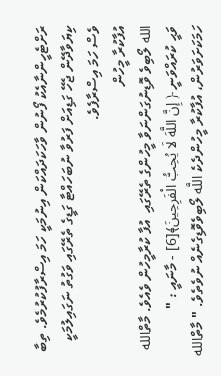ރަށްޓެހީންނާއެކު ފޯނުން ވާހަކަދައްކަން އިނުމަކީ ހަމަ އިސްރާފުކުރުމެވެ. ތިބާ ކިޔަވާދޭން ޖެހޭ ގަޑިއަށް ފަރުވާ ނުބަހައްޓާ ގަޑީގެ ތެރޭގައި ވަގުތު ނަގައިލުމަކީ ވެސް ހަމަ އިސްރާފެވެ.
އުފާކުރާ މީހުން
الله ލޯބިވެ ވޮޑިނުގަންނަވާ މީހުންގެ ތެރޭގައި  އުފާ ކުރާމީހުން ވެއެވެ. މާތްالله ވަޙީ ކުރައްވަނީ ﴿ إِنَّ اللَّهَ لَا يُحِبُّ الْفَرِحِينَ﴾[6] - މާނައީ : " ހަމަކަށަވަރުން، އުފާކުރާ މީހުންދެކެ اللَّه ލޯބިވެވޮޑިގެނެއް ނުވެތެވެ. " މާތްالله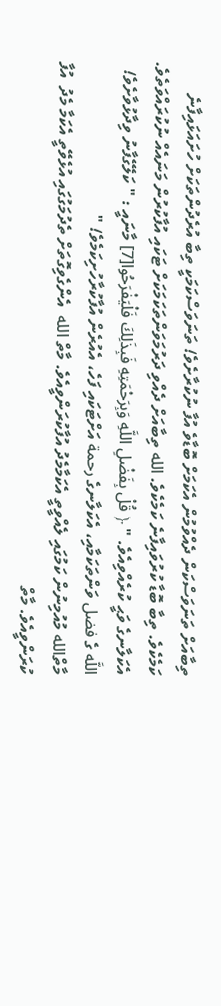ތިބާއަށް ތަނަވަސްކަން ދެއްވުމުން އެކަމަށް ބޮޑާވެ އުފާ ނުކުރާށެވެ! ތަނަވަސްކަމަކީ ތިބާ އުރެދުންތަކަށް ހުށައަޅައިފާނެ ކަމެކެވެ. ތިބާ ބޮޑާ ކުރުވައިފާނެ ކަމެކެވެ. الله ތިބާއަށް ދެއްވި ދަރުމަވަންތަކަމަކަށް ޓަކައި އުފާކުރުން މަނައެއް ނުކުރައްވަތެވެ. އެކަލާނގެ ވަޙީ ކުރެއްވިއެވެ. " ﴿ قُلْ بِفَضْلِ اللَّهِ وَبِرَحْمَتِهِ فَبِذَلِكَ فَلْيَفْرَحُوا[7] މާނައީ : " ކަލޭގެފާނު ވިދާޅުވާށެވެ! اللَّه ގެ فضل ވަންތަކަމާއި، އެކަލާނގެ رحمة އަށްޓަކައި ފަހެ، އެއުރެން އުފާކުރާހުށިކަމެވެ! "
މާތްالله މުއުމިނުން ކަމުގައި ލެއްވީތީ އެކަމާމެދު އުފާކުރަންވީއެވެ. މާތް الله  އެންގެވިގޮތަށް ތެދުމަގުގައި އުޅެވޭތީ އެކަމާ މެދު  އުފާ ކުރަންވީއެވެ. މާތް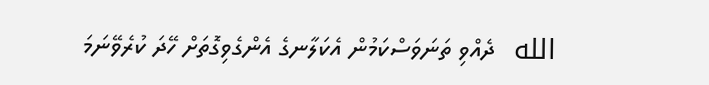الله  ދެއްވި ތަނަވަސްކަމުން އެކަލާނގެ އެންގެވިގޮތަށް ހޭދަ ކުރެވޭނަމަ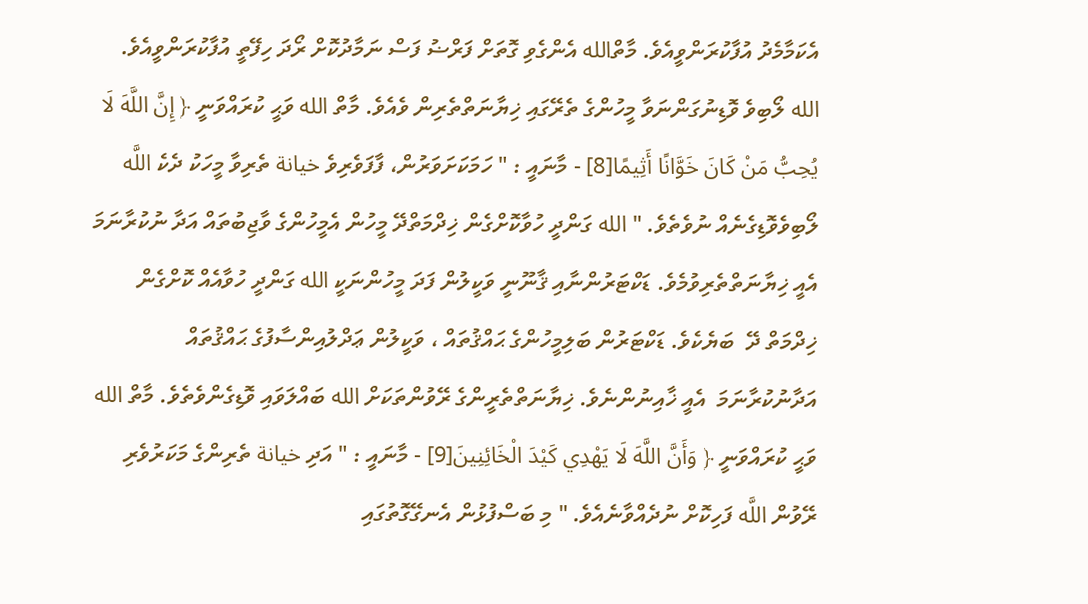އެކަމާމެދު އުފާކުރަންވީއެވެ. މާތްالله އެންގެވި ގޮތަށް ފަރްޟު ފަސް ނަމާދުކޮށް ރޯދަ ހިފޭތީ އުފާކުރަންވީއެވެ.
الله ލޯބިވެ ވޮޑިނުގަންނަވާ މީހުންގެ ތެރޭގައި ޚިޔާނަތްތެރިން ވެއެވެ. މާތް الله ވަޙީ ކުރައްވަނީ ﴿ إِنَّ اللَّهَ لَا يُحِبُّ مَنْ كَانَ خَوَّانًا أَثِيمًا[8] - މާނައީ : " ހަމަކަށަވަރުން، ފާފަވެރިވެ خيانة ތެރިވާ މީހަކު ދެކެ اللَّه ލޯބިވެވޮޑިގެނެއް ނުވެތެވެ. " الله ގަންދީ ހުވާކޮށްގެން ޚިދްމަތްދޭ މީހުން އެމީހުންގެ ވާޖިބުތައް އަދާ ނުކުރާނަމަ އެއީ ޚިޔާނަތްތެރިވުމެވެ. ޑަކްޓަރުންނާއި ޤާނޫނީ ވަކީލުން ފަދަ މީހުންނަކީ الله ގަންދީ ހުވާއެއް ކޮށްގެން ޚިދްމަތް ދޭ  ބަޔެކެވެ. ޑަކްޓަރުން ބަލިމީހުންގެ ޙައްޤުތައް ، ވަކީލުން ޢަދްލުއިންސާފުގެ ޙައްޤުތައް އަދާނުކުރާނަމަ  އެއީ ޚާއިނުންނެވެ. ޚިޔާނަތްތެރީންގެ ރޭވުންތަކަށް الله ބައްލަވައި ވޮޑިގެންވެތެވެ. މާތް الله ވަޙީ ކުރައްވަނީ ﴿ وَأَنَّ اللَّهَ لَا يَهْدِي كَيْدَ الْخَائِنِينَ[9] - މާނައީ : " އަދި خيانة ތެރިންގެ މަކަރުވެރި ރޭވުން اللَّه ފަހިކޮށް ނުދެއްވާނެއެވެ. " މި ބަސްފުޅުން އެނގޭގޮތުގައި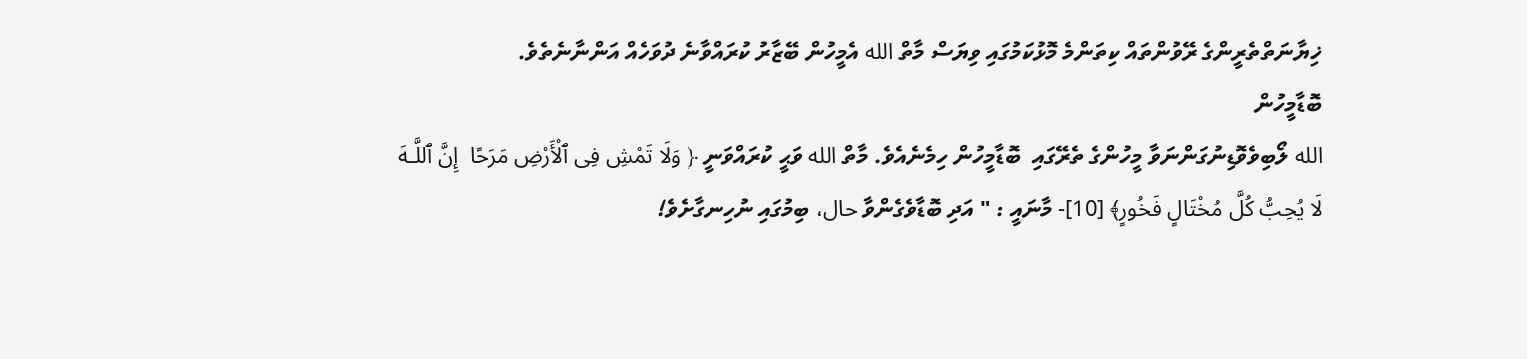ޚިޔާނަތްތެރީންގެ ރޭވުންތައް ކިތަންމެ މޮޅުކަމުގައި ވިޔަސް މާތް الله އެމީހުން ބޭޒާރު ކުރައްވާނެ ދުވަހެއް އަންނާނެތެވެ.
ބޮޑާމީހުން
الله ލޯބިވެވޮޑިނުގަންނަވާ މީހުންގެ ތެރޭގައި  ބޮޑާމީހުން ހިމެނެއެވެ. މާތް الله ވަޙީ ކުރައްވަނީ ﴿ وَلَا تَمْشِ فِى ٱلْأَرْضِ مَرَحًا  إِنَّ ٱللَّـهَ لَا يُحِبُّ كُلَّ مُخْتَالٍ فَخُورٍ﴾ [10]- މާނައީ : " އަދި ބޮޑާވެގެންވާ حال، ބިމުގައި ނުހިނގާށެވެ!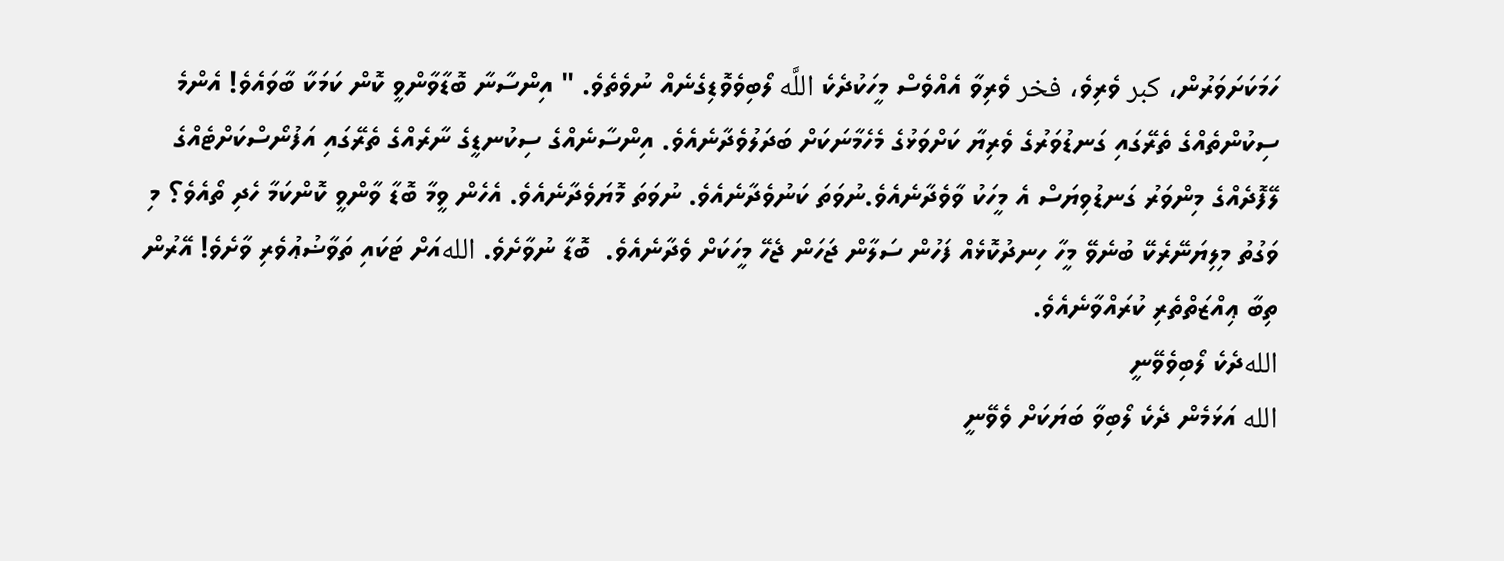ހަމަކަށަވަރުން، كبر ވެރިވެ، فخر ވެރިވާ އެއްވެސް މީހަކުދެކެ اللَّه ލޯބިވެވޮޑިގެނެއް ނުވެތެވެ. " އިންސާނާ ބޮޑާވާންވީ ކޮން ކަމަކާ ބާވައެވެ! އެންމެ ސިކުންތެއްގެ ތެރޭގައި ގަނޑުވަރުގެ ވެރިޔާ ކަށްވަޅުގެ މެހެމާނަކަށް ބަދަލުވެދާނެއެވެ. އިންސާނެއްގެ ސިކުނޑީގެ ނާރެއްގެ ތެރޭގައި އަފުނޯސްކަށްޓެއްގެ ލޭފޮދެއްގެ މިންވަރު ގަނޑުވިޔަސް އެ މީހަކު ވާވެދާނެއެވެ.ނުވަތަ ކަނުވެދާނެއެވެ. ނުވަތަ މޮޔަވެދާނެއެވެ. އެހެން ވީމާ ބޮޑާ ވާންވީ ކޮންކަމާ ހެދި ތޯއެވެ؟ މި ވަގުތު މިލިޔަނޭރެކޭ ބުނެވޭ މީހާ ހިނދުކޮޅެއް ފަހުން ސަލާން ޖަހަން ޖެހޭ މީހަކަށް ވެދާނެއެވެ.  ބޮޑާ ނުވާށެވެ. اللهއަށް ޓަކައި ތަވާޟުޢުވެރި ވާށެވެ! އޭރުން ތިބާ ޢިއްޒަތްތެރި ކުރައްވާނެއެވެ.
اللهދެކެ ލޯބިވެވޭނީ
الله އަޅަމެން ދެކެ ލޯބިވާ ބަޔަކަށް ވެވޭނީ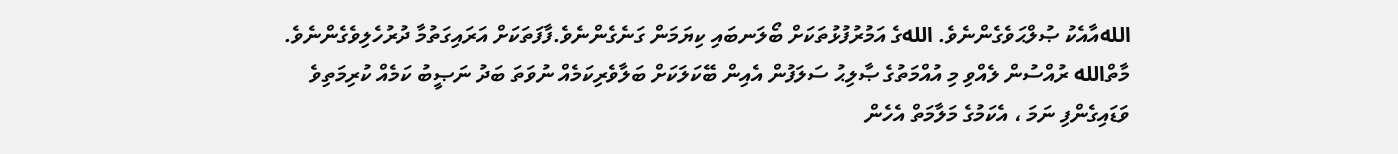اللهއާއެކު ޞުލްޙަވެގެންނެވެ. اللهގެ އަމުރުފުޅުތަކަށް ބޯލަނބައި ކިޔަމަން ގަނެގެންނެވެ.ފާފަތަކަށް އަރައިގަތުމާ ދުރުހެލިވެގެންނެވެ. މާތްالله ރުއްސުން ލެއްވި މި އުއްމަތުގެ ޞާލިޙު ސަލަފުން އެއިން ބޭކަލަކަށް ބަލާވެރިކަމެއް ނުވަތަ ބަދު ނަޞީބު ކަމެއް ކުރިމަތިވެ ވަޑައިގެންފި ނަމަ ، އެކަމުގެ މަލާމަތް އެހެން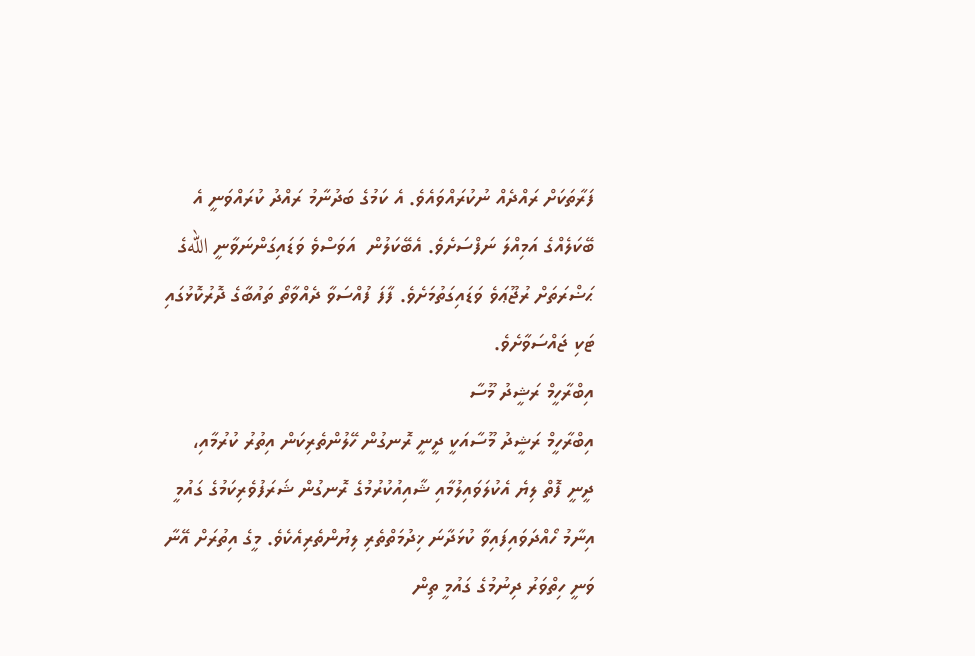ފަރާތަކަށް ރައްދެއް ނުކުރައްވައެވެ. އެ ކަމުގެ ބަދުނާމު ރައްދު ކުރައްވަނީ އެ ބޭކަލެއްގެ އަމިއްލަ ނަފްސަށެވެ. އެބޭކަލުން  އަވަސްވެ ވަޑައިގަންނަވާނީ اللهގެ ޙަޟްރަތަށް ރުޖޫޢަވެ ވަޑައިގަތުމަށެވެ. ފާފަ ފުއްސަވާ ދެއްވާތޯ ތައުބާގެ ދޮރުކޮޅުގައި ޓަކި ޖައްސަވާށެވެ.
އިބްރާހީމް ރަޝީދު މޫސާ
އިބްރާހީމް ރަޝީދު މޫސާއަކީ ދީނީ ރޮނގުން ހޭލުންތެރިކަން އިތުރު ކުރުމާއި، ދީނީ ފޮތް ލިޔެ އެކުލަވައިލުމާއި ޝާއިއުކުރުމުގެ ރޮނގުން ޝަރަފުވެރިކަމުގެ ގައުމީ އިނާމު ހޯއްދަވައިފައިވާ ކުޅަދާނަ ޚިދުމަތްތެރި ލިޔުންތެރިއެކެވެ. މީގެ އިތުރަށް އޭނާ ވަނީ ހިތްވަރު ދިނުމުގެ ގައުމީ ތިން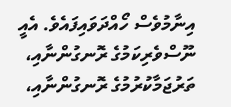އިނާމުވެސް ހޯއްދަވައިފައެވެ. އެއީ ނޫސްވެރިކަމުގެ ރޮނގުންނާއި، ތަރުޖަމާކުރުމުގެ ރޮނގުންނާއި،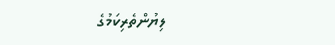ލިޔުންތެރިކަމުގެ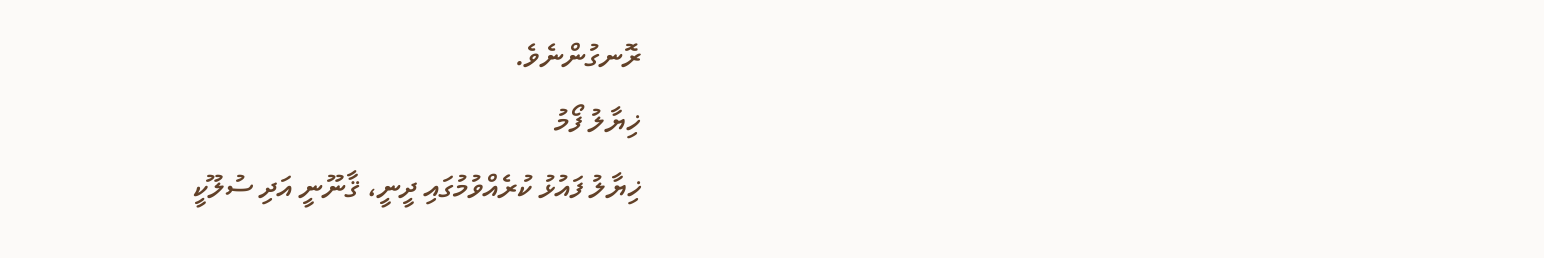ރޮނގުންނެވެ.
ޚިޔާލު ފޯމު
ޚިޔާލު ފައުޅު ކުރެއްވުމުގައި ދީނީ، ޤާނޫނީ އަދި ސުލޫކީ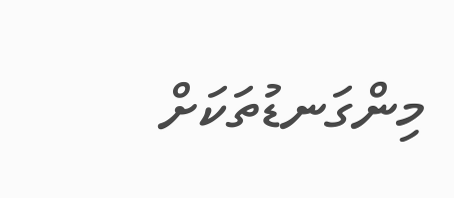މިންގަނޑުތަކަށް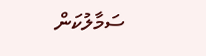ސަމާލުކަން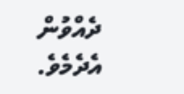ދެއްވުން އެދެމެވެ.